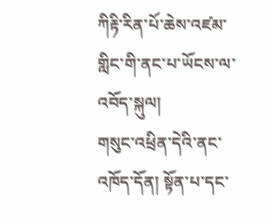ཀིརྟི་རིན་པོ་ཆེས་འཛམ་གླིང་གི་ནང་པ་ཡོངས་ལ་འབོད་སྐུལ།
གསུང་འཕྲིན་དེའི་ནང་འཁོད་དོན། སྟོན་པ་དང་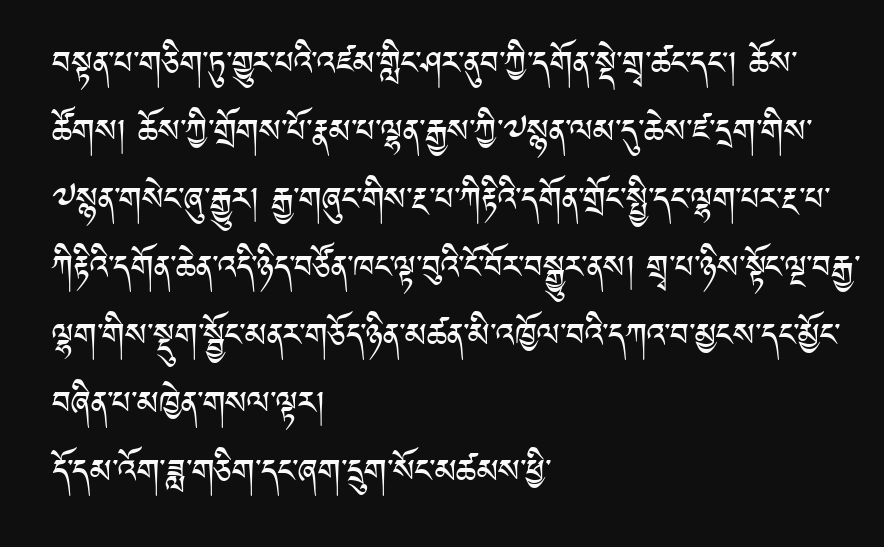བསྟན་པ་གཅིག་ཏུ་གྱུར་པའི་འཛམ་གླིང་ཤར་ནུབ་ཀྱི་དགོན་སྡེ་གྲྭ་ཚང་དང། ཆོས་ཚོགས། ཆོས་ཀྱི་གྲོགས་པོ་རྣམ་པ་ལྷན་རྒྱས་ཀྱི་༧སྙན་ལམ་དུ་ཆེས་ཛ་དྲག་གིས་༧སྙན་གསེང་ཞུ་རྒྱུར། རྒྱ་གཞུང་གིས་རྔ་པ་ཀིརྟིའི་དགོན་གྲོང་སྤྱི་དང་ལྷག་པར་རྔ་པ་ཀིརྟིའི་དགོན་ཆེན་འདི་ཉིད་བཙོན་ཁང་ལྟ་བུའི་ངོ་བོར་བསྒྱུར་ནས། གྲྭ་པ་ཉིས་སྟོང་ལྔ་བརྒྱ་ལྷག་གིས་སྡུག་སྦྱོང་མནར་གཅོད་ཉིན་མཚན་མི་འཁྱོལ་བའི་དཀའ་བ་མྱངས་དང་མྱོང་བཞིན་པ་མཁྱེན་གསལ་ལྟར།
དོ་དམ་འོག་ཟླ་གཅིག་དང་ཞག་དྲུག་སོང་མཚམས་ཕྱི་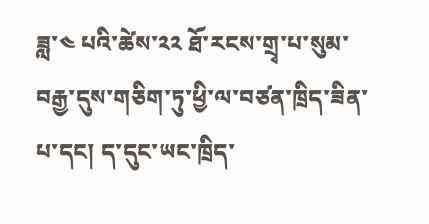ཟླ་༤ པའི་ཚེས་༢༢ ཐོ་རངས་གྲྭ་པ་སུམ་བརྒྱ་དུས་གཅིག་ཏུ་ཕྱི་ལ་བཙན་ཁྲིད་ཟིན་པ་དང། ད་དུང་ཡང་ཁྲིད་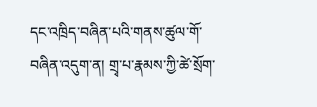དང་འཁྲིད་བཞིན་པའི་གནས་ཚུལ་གོ་བཞིན་འདུག་ན། གྲྭ་པ་རྣམས་ཀྱི་ཚེ་སྲོག་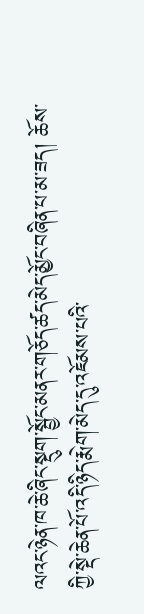ལའང་ཉེན་ཁ་ཆེ་ཞིང་སྡུག་སྦྱོང་མནར་གཅོད་ཚད་མེད་མྱོང་བཞིན་པ་མ་ཟད། ཆོས་ཀྱི་སྡེ་ཆེན་པོ་འདི་ཉིད་རྨེག་མེད་དུ་འཇོམས་པའི་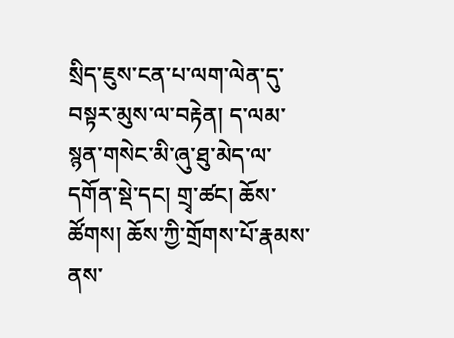སྲིད་ཇུས་ངན་པ་ལག་ལེན་དུ་བསྟར་མུས་ལ་བརྟེན། ད་ལམ་སྙན་གསེང་མི་ཞུ་ཐུ་མེད་ལ་དགོན་སྡེ་དང། གྲྭ་ཚང། ཆོས་ཚོགས། ཆོས་ཀྱི་གྲོགས་པོ་རྣམས་ནས་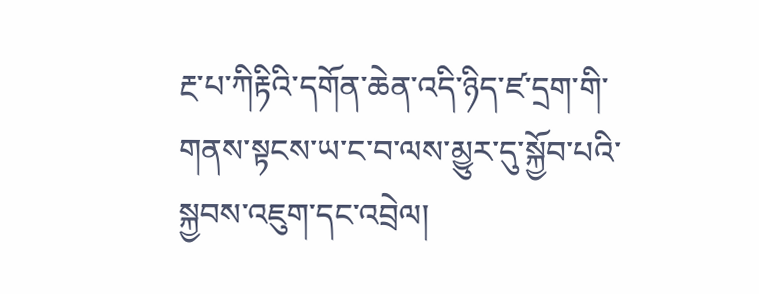རྔ་པ་ཀིརྟིའི་དགོན་ཆེན་འདི་ཉིད་ཛ་དྲག་གི་གནས་སྟངས་ཡ་ང་བ་ལས་མྱུར་དུ་སྐྱོབ་པའི་སྐྱབས་འཇུག་དང་འབྲེལ།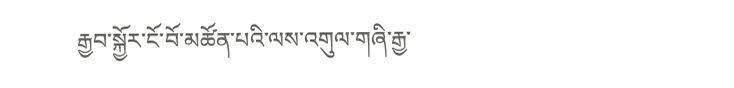རྒྱབ་སྐྱོར་ངོ་བོ་མཚོན་པའི་ལས་འགུལ་གཞི་རྒྱ་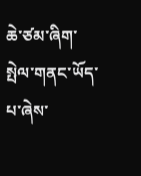ཆེ་ཙམ་ཞིག་སྤེལ་གནང་ཡོད་པ་ཞེས་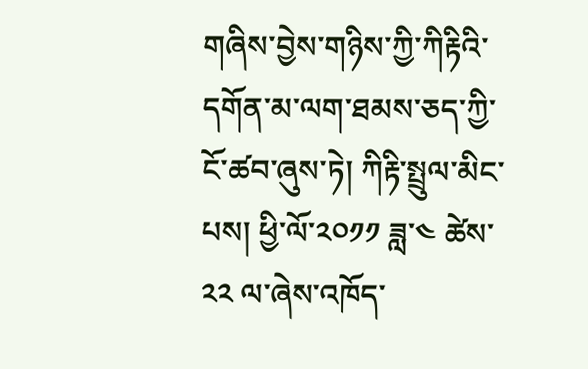གཞིས་བྱེས་གཉིས་ཀྱི་ཀིརྟིའི་དགོན་མ་ལག་ཐམས་ཅད་ཀྱི་ངོ་ཚབ་ཞུས་ཏེ། ཀིརྟི་སྤྲུལ་མིང་པས། ཕྱི་ལོ་༢༠༡༡ ཟླ་༤ ཚེས་༢༢ ལ་ཞེས་འཁོད་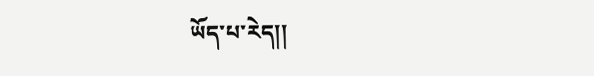ཡོད་པ་རེད།།